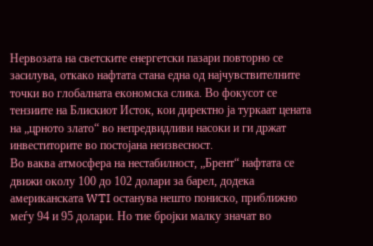Нервозата на светските енергетски пазари повторно се засилува, откако нафтата стана една од најчувствителните точки во глобалната економска слика. Во фокусот се тензиите на Блискиот Исток, кои директно ја туркаат цената на „црното злато“ во непредвидливи насоки и ги држат инвеститорите во постојана неизвесност.
Во ваква атмосфера на нестабилност, „Брент“ нафтата се движи околу 100 до 102 долари за барел, додека американската WTI останува нешто пониско, приближно меѓу 94 и 95 долари. Но тие бројки малку значат во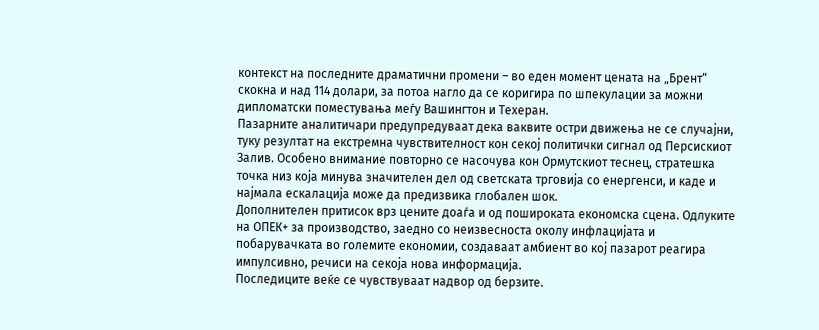контекст на последните драматични промени – во еден момент цената на „Брент“ скокна и над 114 долари, за потоа нагло да се коригира по шпекулации за можни дипломатски поместувања меѓу Вашингтон и Техеран.
Пазарните аналитичари предупредуваат дека ваквите остри движења не се случајни, туку резултат на екстремна чувствителност кон секој политички сигнал од Персискиот Залив. Особено внимание повторно се насочува кон Ормутскиот теснец, стратешка точка низ која минува значителен дел од светската трговија со енергенси, и каде и најмала ескалација може да предизвика глобален шок.
Дополнителен притисок врз цените доаѓа и од пошироката економска сцена. Одлуките на ОПЕК+ за производство, заедно со неизвесноста околу инфлацијата и побарувачката во големите економии, создаваат амбиент во кој пазарот реагира импулсивно, речиси на секоја нова информација.
Последиците веќе се чувствуваат надвор од берзите.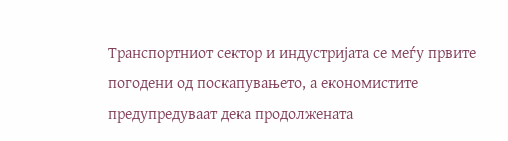Транспортниот сектор и индустријата се меѓу првите погодени од поскапувањето, а економистите предупредуваат дека продолжената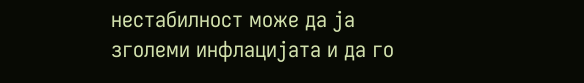нестабилност може да ја зголеми инфлацијата и да го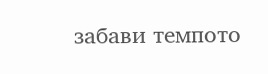забави темпото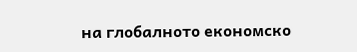на глобалното економско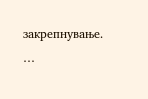закрепнување.
…